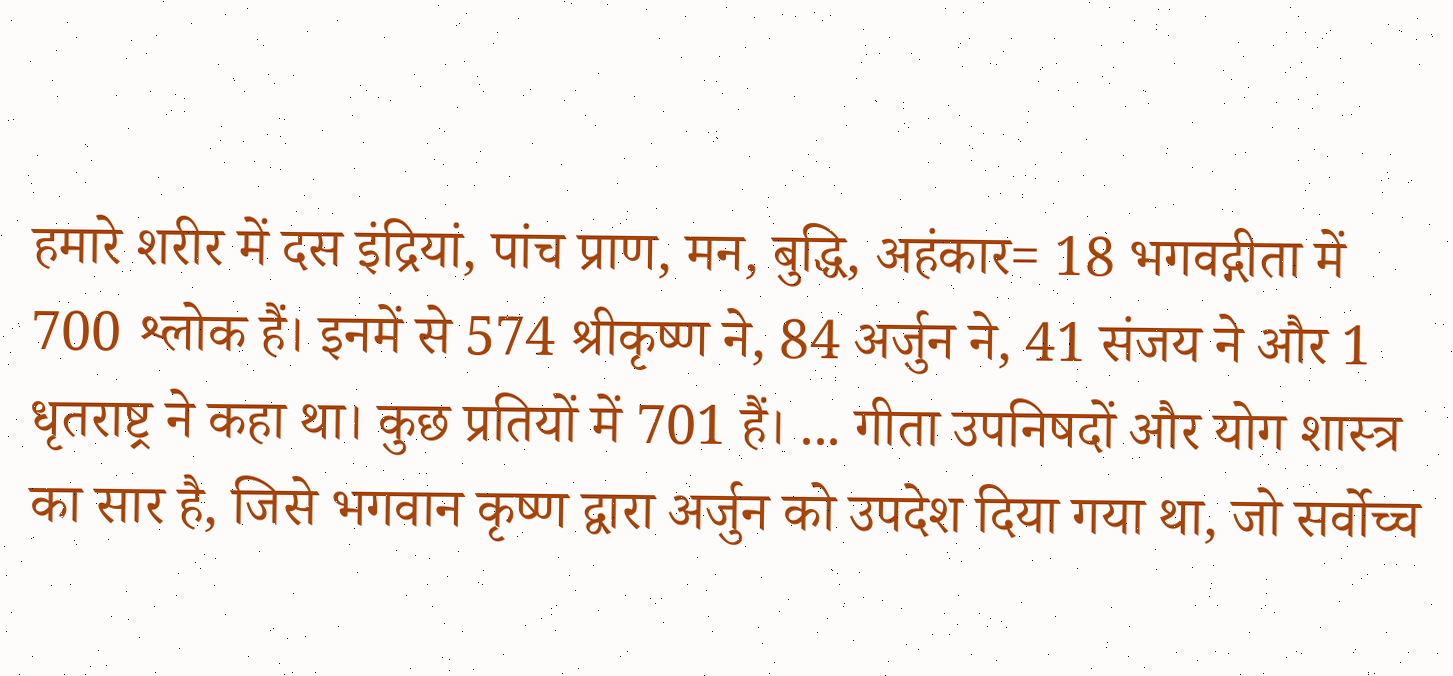हमारे शरीर में दस इंद्रियां, पांच प्राण, मन, बुद्धि, अहंकार= 18 भगवद्गीता में 700 श्लोक हैं। इनमें से 574 श्रीकृष्ण ने, 84 अर्जुन ने, 41 संजय ने और 1 धृतराष्ट्र ने कहा था। कुछ प्रतियों में 701 हैं। ... गीता उपनिषदों और योग शास्त्र का सार है, जिसे भगवान कृष्ण द्वारा अर्जुन को उपदेश दिया गया था, जो सर्वोच्च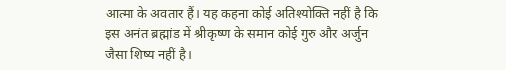आत्मा के अवतार हैं। यह कहना कोई अतिश्योक्ति नहीं है कि इस अनंत ब्रह्मांड में श्रीकृष्ण के समान कोई गुरु और अर्जुन जैसा शिष्य नहीं है।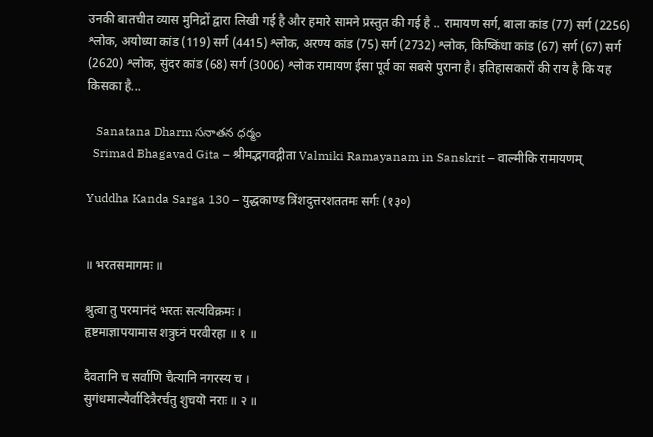उनकी बातचीत व्यास मुनिद्रों द्वारा लिखी गई है और हमारे सामने प्रस्तुत की गई है .. रामायण सर्ग, बाला कांड (77) सर्ग (2256) श्लोक, अयोध्या कांड (119) सर्ग (4415) श्लोक, अरण्य कांड (75) सर्ग (2732) श्लोक, किष्किंधा कांड (67) सर्ग (67) सर्ग (2620) श्लोक, सुंदर कांड (68) सर्ग (3006) श्लोक रामायण ईसा पूर्व का सबसे पुराना है। इतिहासकारों की राय है कि यह किसका है...

   Sanatana Dharm సనాతన ధర్మం
  Srimad Bhagavad Gita – श्रीमद्भगवद्गीता Valmiki Ramayanam in Sanskrit – वाल्मीकि रामायणम्

Yuddha Kanda Sarga 130 – युद्धकाण्ड त्रिंशदुत्तरशततमः सर्गः (१३०)


॥ भरतसमागमः ॥

श्रुत्वा तु परमानंदं भरतः सत्यविक्रमः ।
हृष्टमाज्ञापयामास शत्रुघ्नं परवीरहा ॥ १ ॥

दैवतानि च सर्वाणि चैत्यानि नगरस्य च ।
सुगंधमाल्यैर्वादित्रैरर्चंतु शुचयॊ नराः ॥ २ ॥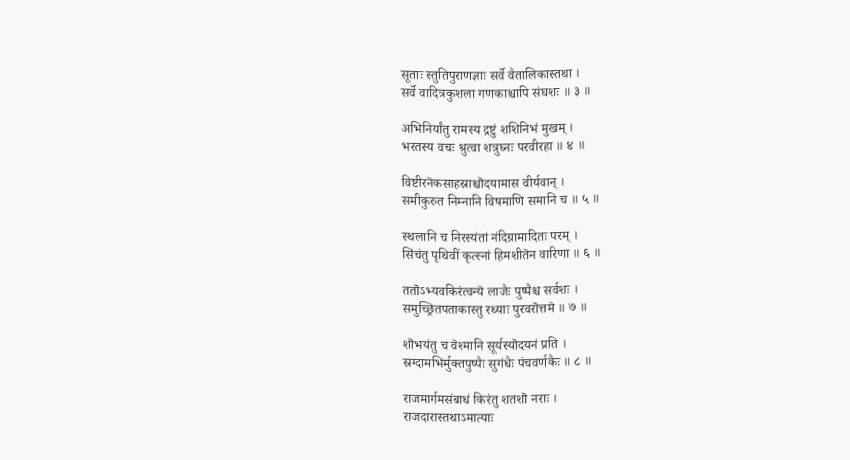सूताः स्तुतिपुराणज्ञाः सर्वॆ वैतालिकास्तथा ।
सर्वॆ वादित्रकुशला गणकाश्चापि संघशः ॥ ३ ॥

अभिनिर्यांतु रामस्य द्रष्टुं शशिनिभं मुखम् ।
भरतस्य वचः श्रुत्वा शत्रुघ्नः परवीरहा ॥ ४ ॥

विष्टीरनॆकसाहस्राश्चॊदयामास वीर्यवान् ।
समीकुरुत निम्नानि विषमाणि समानि च ॥ ५ ॥

स्थलानि च निरस्यंतां नंदिग्रामादितः परम् ।
सिंचंतु पृथिवीं कृत्स्नां हिमशीतॆन वारिणा ॥ ६ ॥

ततॊऽभ्यवकिरंत्वन्यॆ लाजैः पुष्पैश्च सर्वशः ।
समुच्छ्रितपताकास्तु रथ्याः पुरवरॊत्तमॆ ॥ ७ ॥

शॊभयंतु च वॆश्मानि सूर्यस्यॊदयनं प्रति ।
स्रग्दामभिर्मुक्तपुष्पैः सुगंधैः पंचवर्णकैः ॥ ८ ॥

राजमार्गमसंबाधं किरंतु शतशॊ नराः ।
राजदारास्तथाऽमात्याः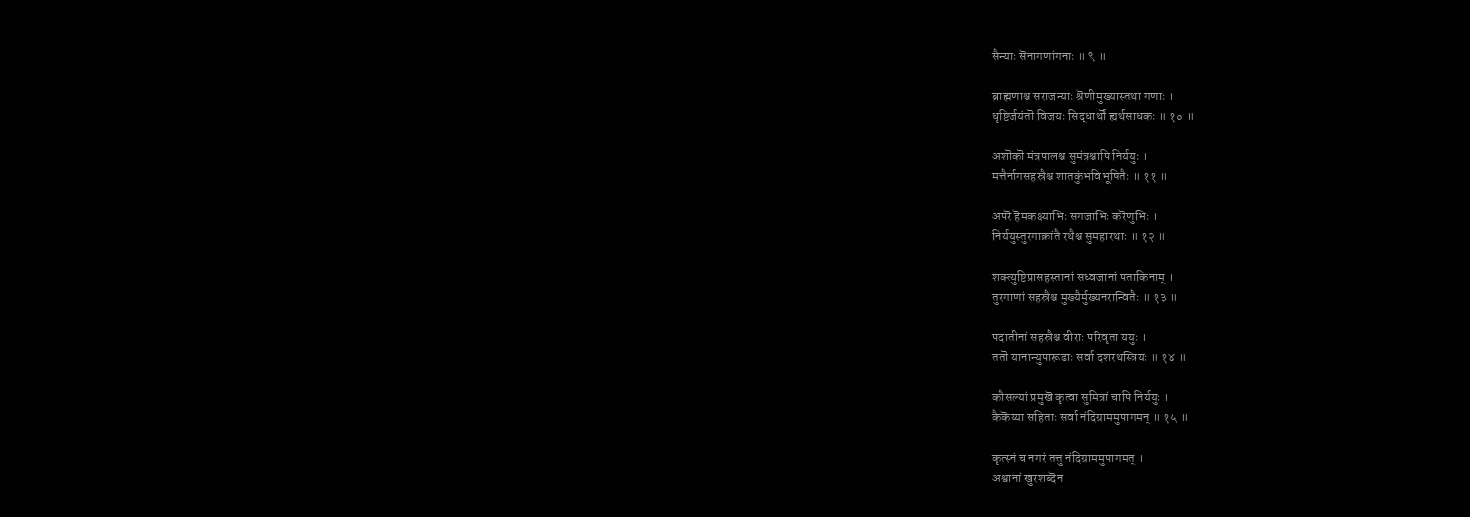सैन्याः सॆनागणांगनाः ॥ ९ ॥

ब्राह्मणाश्च सराजन्याः श्रॆणीमुख्य़ास्तथा गणाः ।
धृष्टिर्जयंतॊ विजयः सिद्धार्थॊ ह्यर्थसाधकः ॥ १० ॥

अशॊकॊ मंत्रपालश्च सुमंत्रश्चापि निर्ययुः ।
मत्तैर्नागसहस्रैश्च शातकुंभविभूषितैः ॥ ११ ॥

अपरॆ हॆमकक्ष्याभिः सगजाभिः करॆणुभिः ।
निर्ययुस्तुरगाक्रांतै रथैश्च सुमहारथाः ॥ १२ ॥

शक्त्युष्टिप्रासहस्तानां सध्वजानां पताकिनाम् ।
तुरगाणां सहस्रैश्च मुख्यैर्मुख्यनरान्वितैः ॥ १३ ॥

पदातीनां सहस्रैश्च वीराः परिवृता ययुः ।
ततॊ यानान्युपारूढाः सर्वा दशरथस्त्रियः ॥ १४ ॥

कौसल्यां प्रमुखॆ कृत्वा सुमित्रां चापि निर्ययुः ।
कैकॆय्या सहिताः सर्वा नंदिग्राममुपागमन् ॥ १५ ॥

कृत्स्नं च नगरं तत्तु नंदिग्राममुपागमत् ।
अश्वानां खुरशब्दॆन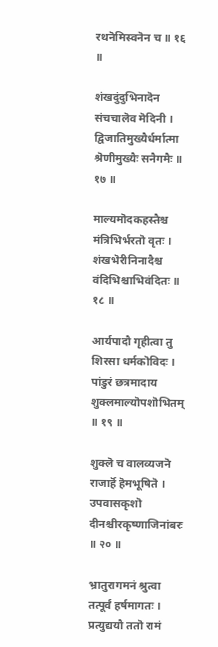रथनॆमिस्वनॆन च ॥ १६ ॥

शंखदुंदुभिनादॆन संचचालॆव मॆदिनी ।
द्विजातिमुख्यैर्धर्मात्मा श्रॆणीमुख्यैः सनैगमैः ॥ १७ ॥

माल्यमॊदकहस्तैश्च मंत्रिभिर्भरतॊ वृतः ।
शंखभॆरीनिनादैश्च वंदिभिश्चाभिवंदितः ॥ १८ ॥

आर्यपादौ गृहीत्वा तु शिरसा धर्मकॊविदः ।
पांडुरं छत्रमादाय शुक्लमाल्यॊपशॊभितम् ॥ १९ ॥

शुक्लॆ च वालव्यजनॆ राजार्हॆ हॆमभूषितॆ ।
उपवासकृशॊ दीनश्चीरकृष्णाजिनांबरः ॥ २० ॥

भ्रातुरागमनं श्रुत्वा तत्पूर्वं हर्षमागतः ।
प्रत्युद्ययौ ततॊ रामं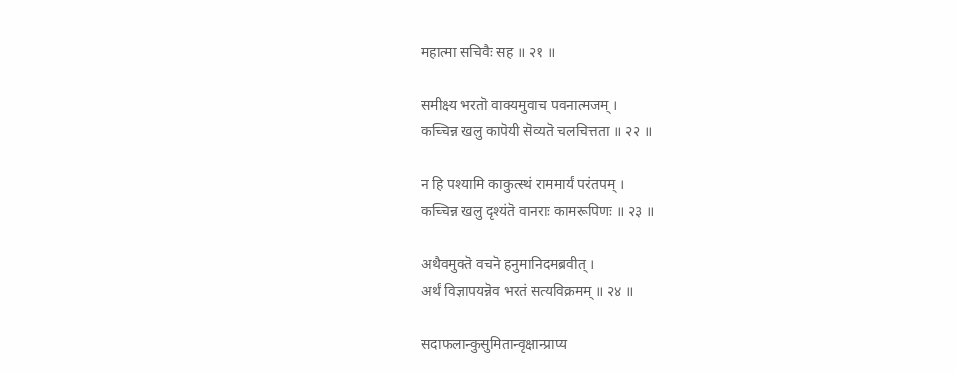महात्मा सचिवैः सह ॥ २१ ॥

समीक्ष्य भरतॊ वाक्यमुवाच पवनात्मजम् ।
कच्चिन्न खलु कापॆयी सॆव्यतॆ चलचित्तता ॥ २२ ॥

न हि पश्यामि काकुत्स्थं राममार्यं परंतपम् ।
कच्चिन्न खलु दृश्यंतॆ वानराः कामरूपिणः ॥ २३ ॥

अथैवमुक्तॆ वचनॆ हनुमानिदमब्रवीत् ।
अर्थं विज्ञापयन्नॆव भरतं सत्यविक्रमम् ॥ २४ ॥

सदाफलान्कुसुमितान्वृक्षान्प्राप्य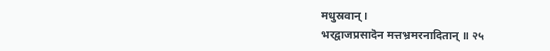मधुस्रवान् ।
भरद्वाजप्रसादॆन मत्तभ्रमरनादितान् ॥ २५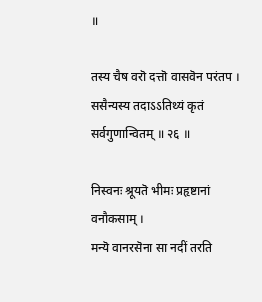॥

तस्य चैष वरॊ दत्तॊ वासवॆन परंतप ।
ससैन्यस्य तदाऽऽतिथ्यं कृतं सर्वगुणान्वितम् ॥ २६ ॥

निस्वनः श्रूयतॆ भीमः प्रहृष्टानां वनौकसाम् ।
मन्यॆ वानरसॆना सा नदीं तरति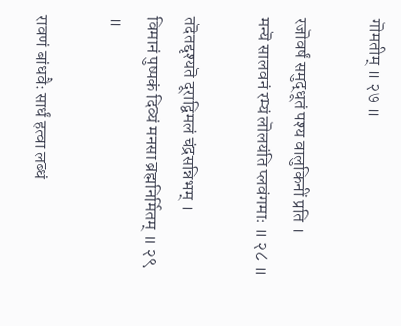गॊमतीम् ॥ २७ ॥

रजॊवर्षं समुद्धूतं पश्य वालुकिनीं प्रति ।
मन्यॆ सालवनं रम्यं लॊलयंति प्लवंगमाः ॥ २८ ॥

तदॆतद्दृश्यतॆ दूराद्विमलं चंद्रसन्निभम् ।
विमानं पुष्पकं दिव्यं मनसा ब्रह्मनिर्मितम् ॥ २९ ॥

रावणं बांधवैः सार्धं हत्वा लब्धं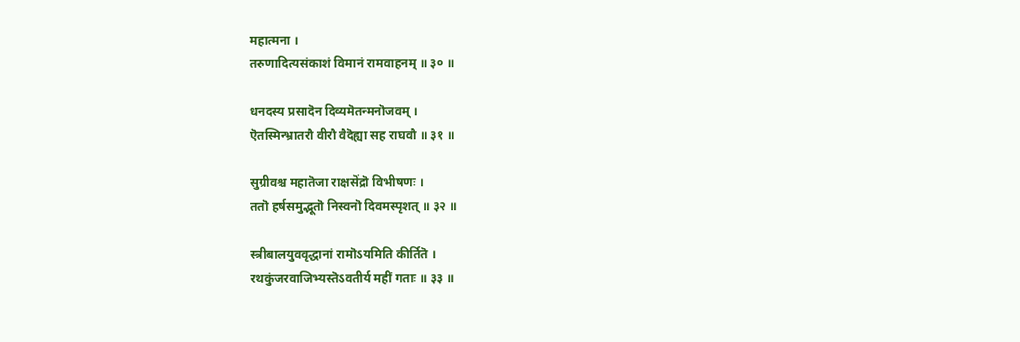महात्मना ।
तरुणादित्यसंकाशं विमानं रामवाहनम् ॥ ३० ॥

धनदस्य प्रसादॆन दिव्यमॆतन्मनॊजवम् ।
ऎतस्मिन्भ्रातरौ वीरौ वैदॆह्या सह राघवौ ॥ ३१ ॥

सुग्रीवश्च महातॆजा राक्षसॆंद्रॊ विभीषणः ।
ततॊ हर्षसमुद्भूतॊ निस्वनॊ दिवमस्पृशत् ॥ ३२ ॥

स्त्रीबालयुववृद्धानां रामॊऽयमिति कीर्तितॆ ।
रथकुंजरवाजिभ्यस्तॆऽवतीर्य महीं गताः ॥ ३३ ॥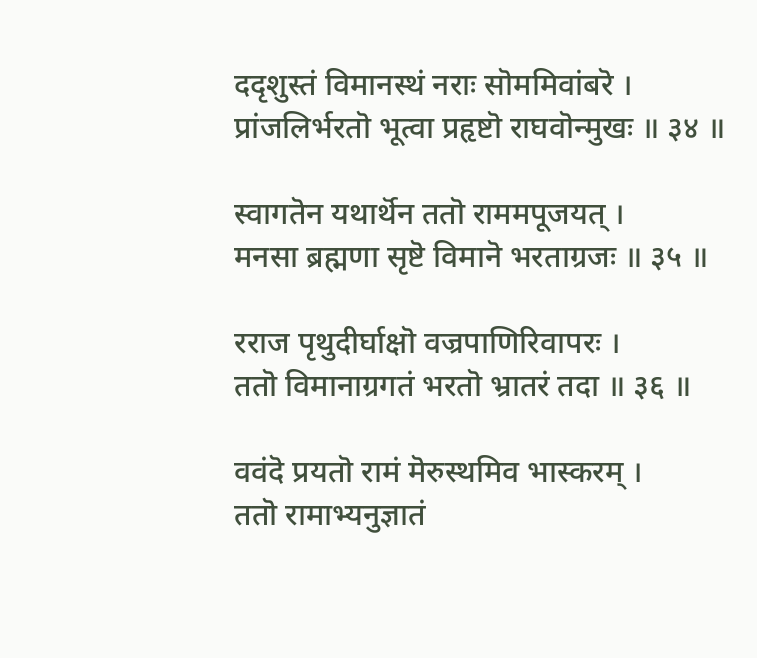ददृशुस्तं विमानस्थं नराः सॊममिवांबरॆ ।
प्रांजलिर्भरतॊ भूत्वा प्रहृष्टॊ राघवॊन्मुखः ॥ ३४ ॥

स्वागतॆन यथार्थॆन ततॊ राममपूजयत् ।
मनसा ब्रह्मणा सृष्टॆ विमानॆ भरताग्रजः ॥ ३५ ॥

रराज पृथुदीर्घाक्षॊ वज्रपाणिरिवापरः ।
ततॊ विमानाग्रगतं भरतॊ भ्रातरं तदा ॥ ३६ ॥

ववंदॆ प्रयतॊ रामं मॆरुस्थमिव भास्करम् ।
ततॊ रामाभ्यनुज्ञातं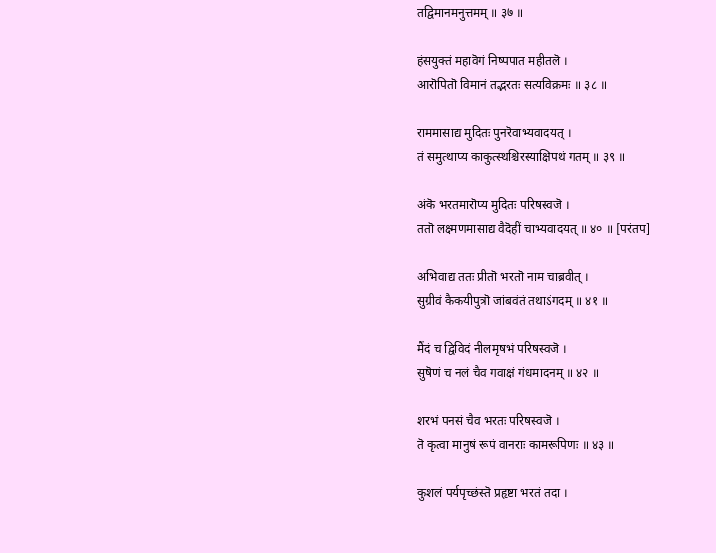तद्विमानमनुत्तमम् ॥ ३७ ॥

हंसयुक्तं महावॆगं निष्पपात महीतलॆ ।
आरॊपितॊ विमानं तद्भरतः सत्यविक्रमः ॥ ३८ ॥

राममासाद्य मुदितः पुनरॆवाभ्यवादयत् ।
तं समुत्थाप्य काकुत्स्थश्चिरस्याक्षिपथं गतम् ॥ ३९ ॥

अंकॆ भरतमारॊप्य मुदितः परिषस्वजॆ ।
ततॊ लक्ष्मणमासाद्य वैदॆहीं चाभ्यवादयत् ॥ ४० ॥ [परंतप]

अभिवाद्य ततः प्रीतॊ भरतॊ नाम चाब्रवीत् ।
सुग्रीवं कैकयीपुत्रॊ जांबवंतं तथाऽंगदम् ॥ ४१ ॥

मैंदं च द्विविदं नीलमृषभं परिषस्वजॆ ।
सुषॆणं च नलं चैव गवाक्षं गंधमादनम् ॥ ४२ ॥

शरभं पनसं चैव भरतः परिषस्वजॆ ।
तॆ कृत्वा मानुषं रूपं वानराः कामरूपिणः ॥ ४३ ॥

कुशलं पर्यपृच्छंस्तॆ प्रहृष्टा भरतं तदा ।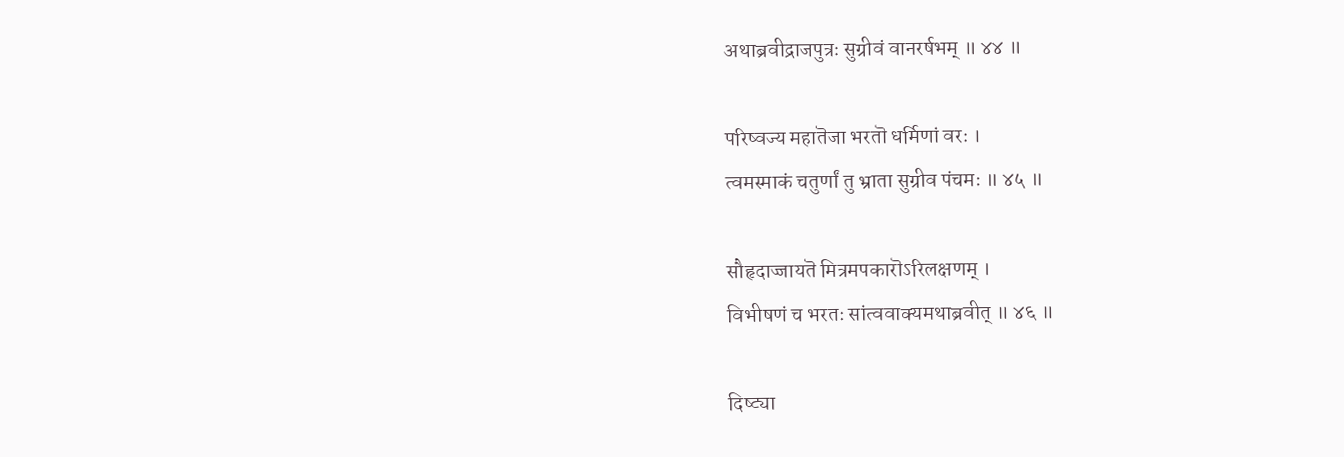अथाब्रवीद्राजपुत्रः सुग्रीवं वानरर्षभम् ॥ ४४ ॥

परिष्वज्य महातॆजा भरतॊ धर्मिणां वरः ।
त्वमस्माकं चतुर्णां तु भ्राता सुग्रीव पंचमः ॥ ४५ ॥

सौहृदाज्जायतॆ मित्रमपकारॊऽरिलक्षणम् ।
विभीषणं च भरतः सांत्ववाक्यमथाब्रवीत् ॥ ४६ ॥

दिष्ट्या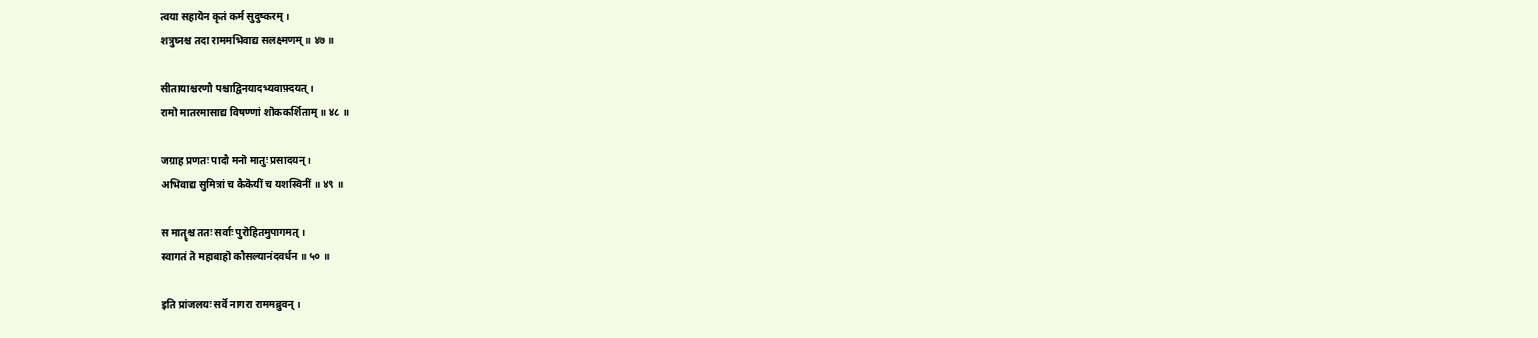त्वया सहायॆन कृतं कर्म सुदुष्करम् ।
शत्रुघ्नश्च तदा राममभिवाद्य सलक्ष्मणम् ॥ ४७ ॥

सीतायाश्चरणौ पश्चाद्विनयादभ्यवाफ़्दयत् ।
रामॊ मातरमासाद्य विषण्णां शॊककर्शिताम् ॥ ४८ ॥

जग्राह प्रणतः पादौ मनॊ मातुः प्रसादयन् ।
अभिवाद्य सुमित्रां च कैकॆयीं च यशस्विनीं ॥ ४९ ॥

स मातॄश्च ततः सर्वाः पुरॊहितमुपागमत् ।
स्वागतं तॆ महाबाहॊ कौसल्यानंदवर्धन ॥ ५० ॥

इति प्रांजलयः सर्वॆ नागरा राममब्रुवन् ।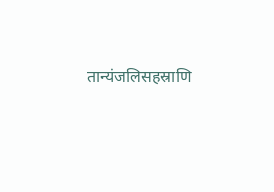तान्यंजलिसहस्राणि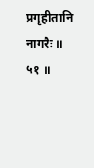प्रगृहीतानि नागरैः ॥ ५१ ॥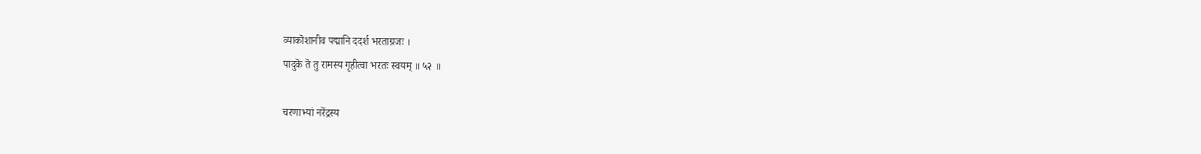व्याकॊशानीव पद्मानि ददर्श भरताग्रजः ।
पादुकॆ तॆ तु रामस्य गृहीत्वा भरतः स्वयम् ॥ ५२ ॥

चरणाभ्यां नरॆंद्रस्य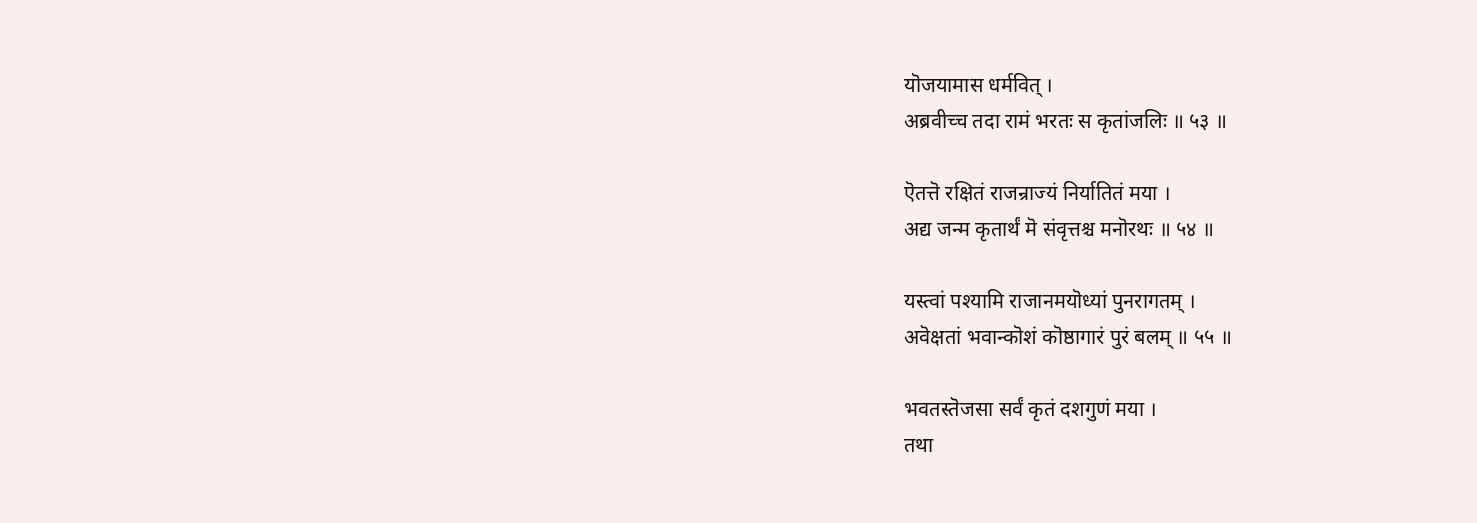यॊजयामास धर्मवित् ।
अब्रवीच्च तदा रामं भरतः स कृतांजलिः ॥ ५३ ॥

ऎतत्तॆ रक्षितं राजन्राज्यं निर्यातितं मया ।
अद्य जन्म कृतार्थं मॆ संवृत्तश्च मनॊरथः ॥ ५४ ॥

यस्त्वां पश्यामि राजानमयॊध्यां पुनरागतम् ।
अवॆक्षतां भवान्कॊशं कॊष्ठागारं पुरं बलम् ॥ ५५ ॥

भवतस्तॆजसा सर्वं कृतं दशगुणं मया ।
तथा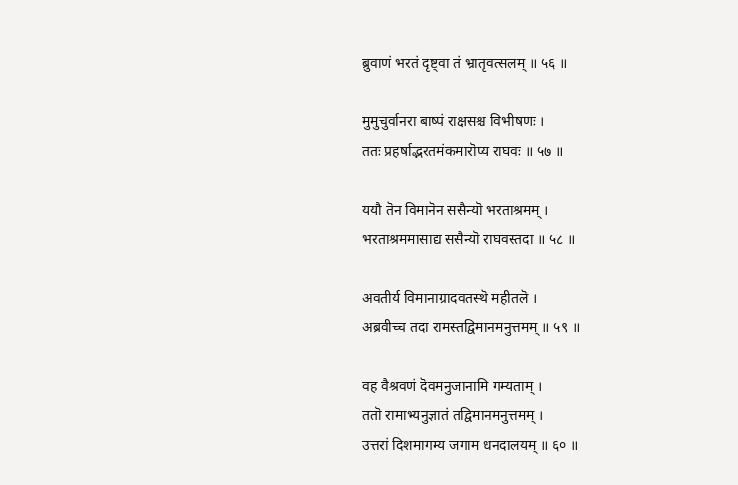ब्रुवाणं भरतं दृष्ट्वा तं भ्रातृवत्सलम् ॥ ५६ ॥

मुमुचुर्वानरा बाष्पं राक्षसश्च विभीषणः ।
ततः प्रहर्षाद्भरतमंकमारॊप्य राघवः ॥ ५७ ॥

ययौ तॆन विमानॆन ससैन्यॊ भरताश्रमम् ।
भरताश्रममासाद्य ससैन्यॊ राघवस्तदा ॥ ५८ ॥

अवतीर्य विमानाग्रादवतस्थॆ महीतलॆ ।
अब्रवीच्च तदा रामस्तद्विमानमनुत्तमम् ॥ ५९ ॥

वह वैश्रवणं दॆवमनुजानामि गम्यताम् ।
ततॊ रामाभ्यनुज्ञातं तद्विमानमनुत्तमम् ।
उत्तरां दिशमागम्य जगाम धनदालयम् ॥ ६० ॥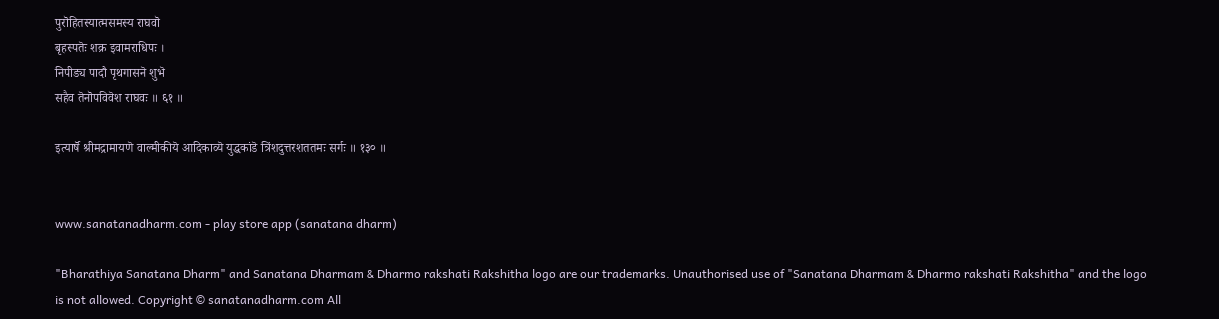पुरॊहितस्यात्मसमस्य राघवॊ
बृहस्पतॆः शक्र इवामराधिपः ।
निपीड्य पादौ पृथगासनॆ शुभॆ
सहैव तॆनॊपविवॆश राघवः ॥ ६१ ॥

इत्यार्षॆ श्रीमद्रामायणॆ वाल्मीकीयॆ आदिकाव्यॆ युद्धकांडॆ त्रिंशदुत्तरशततमः सर्गः ॥ १३० ॥


www.sanatanadharm.com - play store app (sanatana dharm)

"Bharathiya Sanatana Dharm" and Sanatana Dharmam & Dharmo rakshati Rakshitha logo are our trademarks. Unauthorised use of "Sanatana Dharmam & Dharmo rakshati Rakshitha" and the logo is not allowed. Copyright © sanatanadharm.com All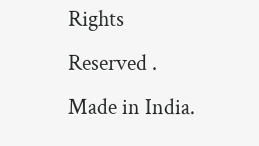Rights Reserved . Made in India.